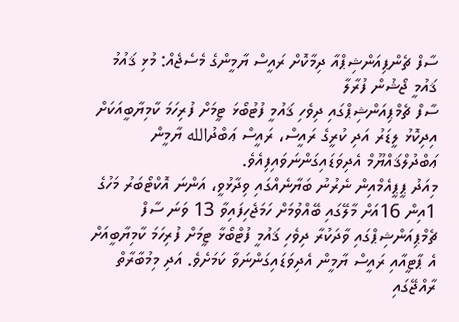ސާފް ޗެންޕިއަންޝިޕްއާ ދިމާކޮށް ރައީސް ޔާމީންގެ މެސެޖެއް: މުޅި ޤައުމު ޤައުމީ ޖޯޝުން ފުރާލާ
ސާފް ޗެމްޕިއަންޝިޕްގައި ދިވެހި ޤައުމީ ފުޓުބޯޅަ ޓީމަށް ފުރިހަމަ ކާމިޔާބީއަކަށް އިދިކޮޅު ލީޑަރު އަދި ކުރީގެ ރައީސް، ރައީސް ޢަބްދުالله ޔާމީން ޢަބްދުލްޤައްޔޫމް އެދިވަޑައިގަންނަވައިފިއެވެ.
މިއަދު ޕީޕީއެމްއިން ނެރުނު ބަޔާނެއްގައި ވިދާޅުވީ، އަންނަ އޮކްޓޯބަރު މަހުގެ 1އިން 16އަށް މާލޭގައި ބޭއްވުމަށް ހަމަޖެހިފައިވާ 13 ވަނަ ސާފް ޗެމްޕިއަންޝިޕްގައި ވާދަކުރާ ދިވެހި ޤައުމީ ފުޓްބޯޅާ ޓީމަށް ފުރިހަމަ ކާމިޔާބީއަށް އެ ޕާޓީއާއި ރައީސް ޔާމީން އެދިވަޑައިގަންނަވާ ކަމަށެވެ. އަދި މިމުބާރާތް ރާއްޖޭގައި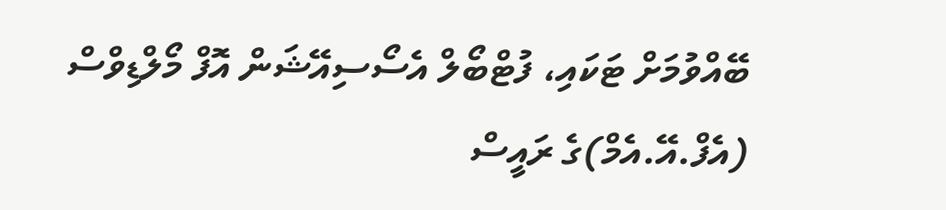ބޭއްވުމަށް ޓަކައި، ފުޓްބޯލް އެސޯސިއޭޝަން އޮފް މޯލްޑިވްސް (އެފް.އޭ.އެމް)ގެ ރައީސް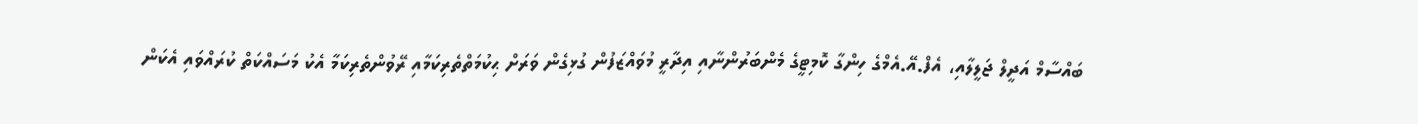ބައްސާމް އަދީލް ޖަލީލާއި، އެފް.އޭ.އެމްގެ ހިންގާ ކޮމިޓީގެ މެންބަރުންނާއި އިދާރީ މުވައްޒަފުން ގުޅިގެން ވަރަށް ޙިކުމަތްތެރިކަމާއި ރޭވުންތެރިކަމާ އެކު މަސައްކަތް ކުރައްވައި އެކަން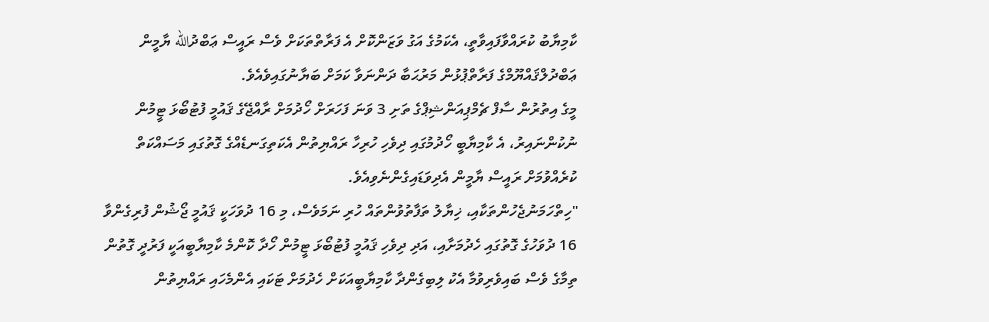ކާމިޔާބު ކުރައްވާފައިވާތީ، އެކަމުގެ އަގު ވަޒަންކޮށް އެ ފަރާތްތަކަށް ވެސް ރައީސް ޢަބްދުالله ޔާމީން ޢަބްދުލްޤައްޔޫމްގެ ފަރާތްޕުޅުން މަރުޙަބާ ދަންނަވާ ކަމަށް ބަޔާނުގައިވެއެވެ.
މީގެ އިތުރުން ސާފް ޗެމްޕިއަންޝިޕްގެ ތަށި 3 ވަނަ ފަހަރަށް ހޯދުމަށް ރާއްޖޭގެ ޤައުމީ ފުޓުބޯޅަ ޓީމުން ނުކުންނައިރު، އެ ކާމިޔާބީ ހޯދުމުގައި ދިވެހި ހުރިހާ ރައްޔިތުން އެކަތިގަނޑެއްގެ ގޮތުގައި މަސައްކަތް ކުރެއްވުމަށް ރައީސް ޔާމީން އެދިވަޑައިގެންނެވިއެވެ.
"ހިތްހަމަނުޖެހުންތަކާއި، ޚިޔާލު ތަފާތުވުންތައް ހުރި ނަމަވެސް، މި 16 ދުވަހަކީ ޤައުމީ ޖޯޝުން ފުރިގެންވާ 16 ދުވަހުގެ ގޮތުގައި ހެދުމަށާއި، އަދި ދިވެހި ޤައުމީ ފުޓުބޯޅަ ޓީމުން ހޯދާ ކޮންމެ ކާމިޔާބީއަކީ ފަރުދީ ގޮތުން ތިމާގެ ވެސް ބައިވެރިވުމާ އެކު ލިބިގެންދާ ކާމިޔާބީއަކަށް ހެދުމަށް ޓަކައި އެންމެހައި ރައްޔިތުން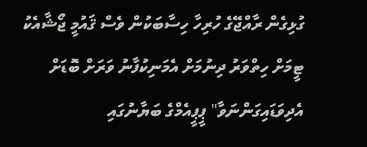ގުޅިގެން ރާއްޖޭގެ ހުރިހާ ހިސާބަކުން ވެސް ޤައުމީ ޖޯޝާއެކު ޓީމަށް ހިތްވަރު ދިނުމަށް އެމަނިކުފާނު ވަރަށް ބޮޑަށް އެދިވަޑައިގަންނަވާ" ޕީޕީއެމްގެ ބަޔާނުގައި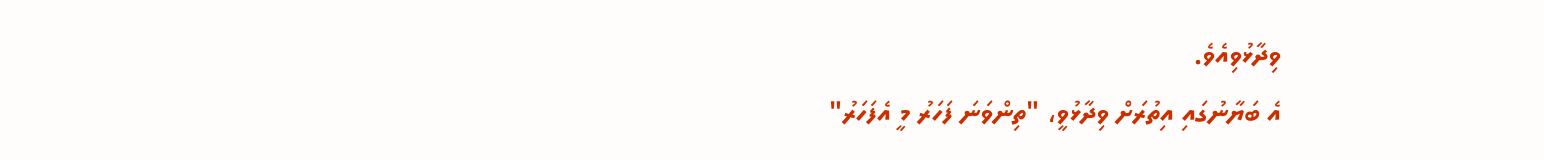ވިދާޅުވިއެވެ.
އެ ބަޔާނުގައި އިތުރަށް ވިދާޅުވީ، "ތިންވަނަ ފަހަރު މީ އެފަހަރު"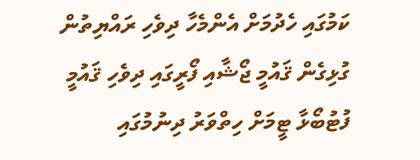ކަމުގައި ހެދުމަށް އެންމެހާ ދިވެހި ރައްޔިތުން ގުޅިގެން ޤައުމީ ޖޯޝާއި ފޯރީގައި ދިވެހި ޤައުމީ ފުޓުބޯޅާ ޓީމަށް ހިތްވަރު ދިނުމުގައި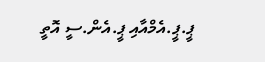ޕީ.ޕީ.އެމްއާއި ޕީ.އެން.ސީ އޮތީ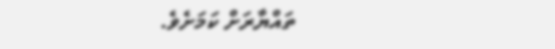ތައްޔާރަށް ކަމަށެވެ.